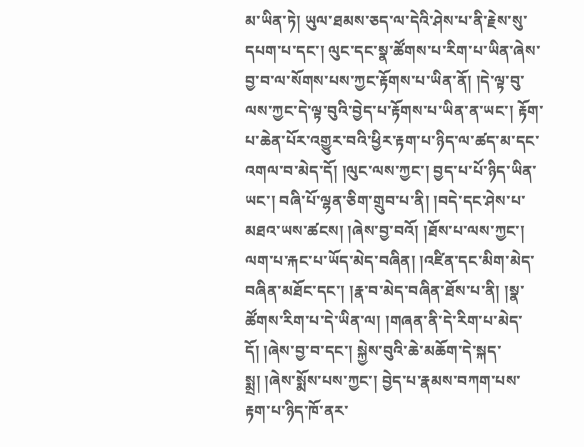མ་ཡིན་ཏེ། ཡུལ་ཐམས་ཅད་ལ་དེའི་ཤེས་པ་ནི་རྗེས་སུ་དཔག་པ་དང་། ལུང་དང་སྣ་ཚོགས་པ་རིག་པ་ཡིན་ཞེས་བྱ་བ་ལ་སོགས་པས་ཀྱང་རྟོགས་པ་ཡིན་ནོ། །དེ་ལྟ་བུ་ལས་ཀྱང་དེ་ལྟ་བུའི་བྱེད་པ་རྟོགས་པ་ཡིན་ན་ཡང་། རྟོག་པ་ཆེན་པོར་འགྱུར་བའི་ཕྱིར་རྟག་པ་ཉིད་ལ་ཚད་མ་དང་འགལ་བ་མེད་དོ། །ལུང་ལས་ཀྱང་། བྱད་པ་པོ་ཉིད་ཡིན་ཡང་། བཞི་པོ་ལྷན་ཅིག་གྲུབ་པ་ནི། །བདེ་དང་ཤེས་པ་མཐའ་ཡས་ཚངས། །ཞེས་བྱ་བའོ། །ཐོས་པ་ལས་ཀྱང་། ལག་པ་རྐང་པ་ཡོད་མེད་བཞིན། །འཛིན་དང་མིག་མེད་བཞིན་མཐོང་དང་། །རྣ་བ་མེད་བཞིན་ཐོས་པ་ནི། །སྣ་ཚོགས་རིག་པ་དེ་ཡིན་ལ། །གཞན་ནི་དེ་རིག་པ་མེད་དོ། །ཞེས་བྱ་བ་དང་། སྐྱེས་བུའི་ཆེ་མཆོག་དེ་སྐད་སྨྲ། །ཞེས་སྨོས་པས་ཀྱང་། བྱེད་པ་རྣམས་བཀག་པས་རྟག་པ་ཉིད་ཁོ་ནར་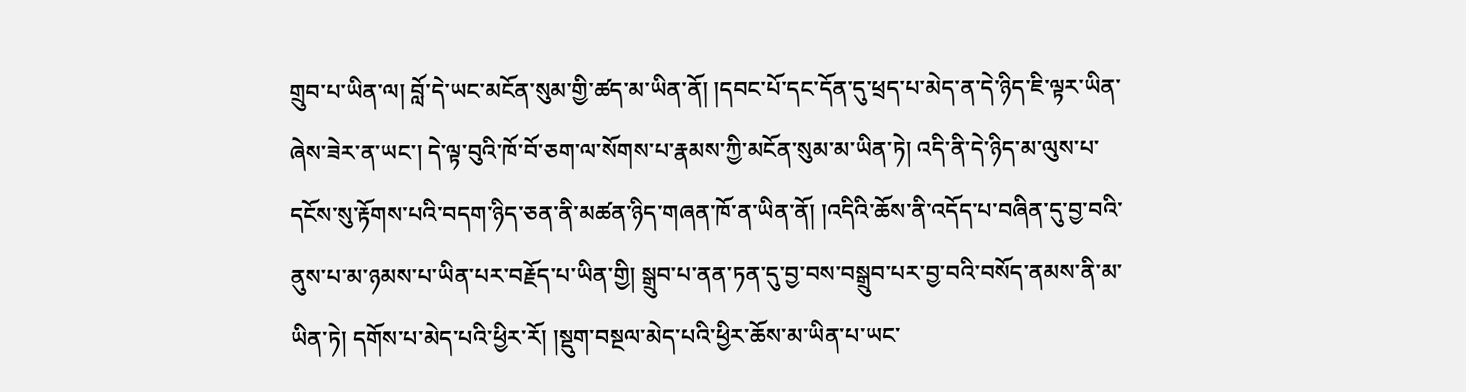གྲུབ་པ་ཡིན་ལ། བློ་དེ་ཡང་མངོན་སུམ་གྱི་ཚད་མ་ཡིན་ནོ། །དབང་པོ་དང་དོན་དུ་ཕྲད་པ་མེད་ན་དེ་ཉིད་ཇི་ལྟར་ཡིན་ཞེས་ཟེར་ན་ཡང་། དེ་ལྟ་བུའི་ཁོ་བོ་ཅག་ལ་སོགས་པ་རྣམས་ཀྱི་མངོན་སུམ་མ་ཡིན་ཏེ། འདི་ནི་དེ་ཉིད་མ་ལུས་པ་དངོས་སུ་རྟོགས་པའི་བདག་ཉིད་ཅན་ནི་མཚན་ཉིད་གཞན་ཁོ་ན་ཡིན་ནོ། །འདིའི་ཆོས་ནི་འདོད་པ་བཞིན་དུ་བྱ་བའི་ནུས་པ་མ་ཉམས་པ་ཡིན་པར་བརྗོད་པ་ཡིན་གྱི། སྒྲུབ་པ་ནན་ཏན་དུ་བྱ་བས་བསྒྲུབ་པར་བྱ་བའི་བསོད་ནམས་ནི་མ་ཡིན་ཏེ། དགོས་པ་མེད་པའི་ཕྱིར་རོ། །སྡུག་བསྔལ་མེད་པའི་ཕྱིར་ཆོས་མ་ཡིན་པ་ཡང་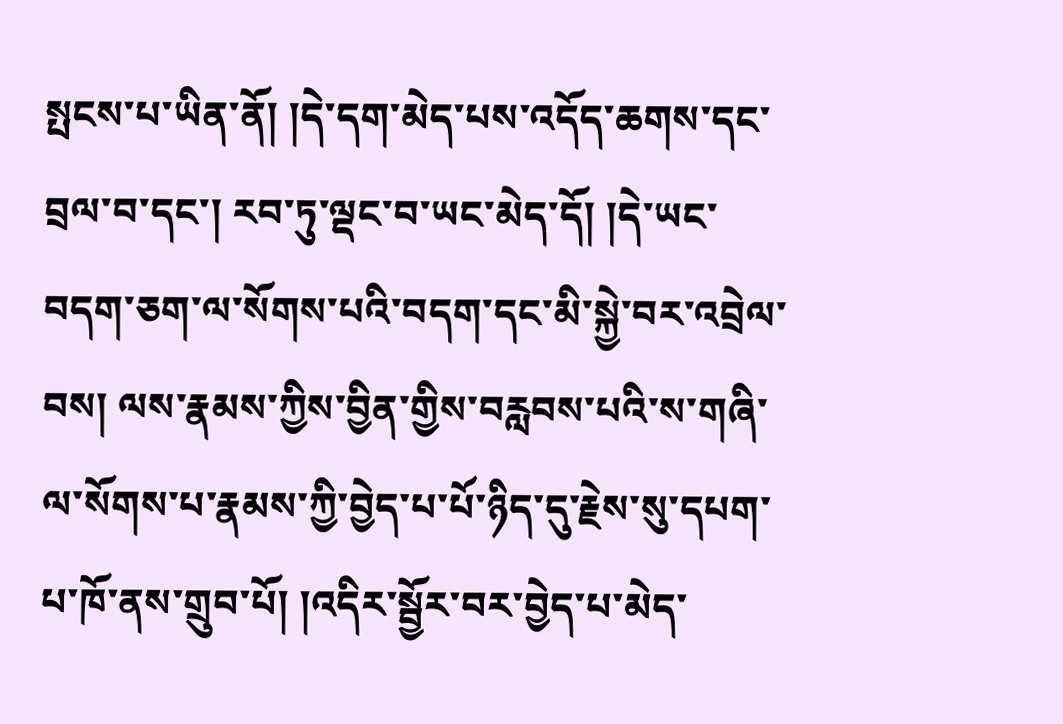སྤངས་པ་ཡིན་ནོ། །དེ་དག་མེད་པས་འདོད་ཆགས་དང་བྲལ་བ་དང་། རབ་ཏུ་ལྡང་བ་ཡང་མེད་དོ། །དེ་ཡང་བདག་ཅག་ལ་སོགས་པའི་བདག་དང་མི་སྐྱེ་བར་འབྲེལ་བས། ལས་རྣམས་ཀྱིས་བྱིན་གྱིས་བརླབས་པའི་ས་གཞི་ལ་སོགས་པ་རྣམས་ཀྱི་བྱེད་པ་པོ་ཉིད་དུ་རྗེས་སུ་དཔག་པ་ཁོ་ནས་གྲུབ་པོ། །འདིར་སྦྱོར་བར་བྱེད་པ་མེད་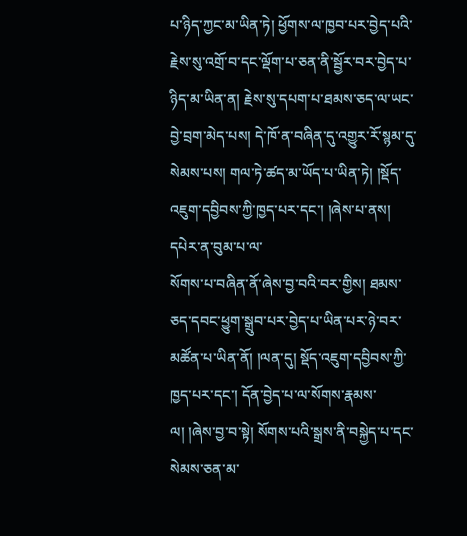པ་ཉིད་ཀྱང་མ་ཡིན་ཏེ། ཕྱོགས་ལ་ཁྱབ་པར་བྱེད་པའི་རྗེས་སུ་འགྲོ་བ་དང་ལྡོག་པ་ཅན་ནི་སྦྱོར་བར་བྱེད་པ་ཉིད་མ་ཡིན་ན། རྗེས་སུ་དཔག་པ་ཐམས་ཅད་ལ་ཡང་བྱེ་བྲག་མེད་པས། དེ་ཁོ་ན་བཞིན་དུ་འགྱུར་རོ་སྙམ་དུ་སེམས་པས། གལ་ཏེ་ཚད་མ་ཡོད་པ་ཡིན་ཏེ། །སྡོད་འཇུག་དབྱིབས་ཀྱི་ཁྱད་པར་དང་། །ཞེས་པ་ནས། དཔེར་ན་བུམ་པ་ལ་
སོགས་པ་བཞིན་ནོ་ཞེས་བྱ་བའི་བར་གྱིས། ཐམས་ཅད་དབང་ཕྱུག་སྒྲུབ་པར་བྱེད་པ་ཡིན་པར་ཉེ་བར་མཚོན་པ་ཡིན་ནོ། །ལན་དུ། སྡོད་འཇུག་དབྱིབས་ཀྱི་ཁྱད་པར་དང་། དོན་བྱེད་པ་ལ་སོགས་རྣམས་ལ། །ཞེས་བྱ་བ་སྟེ། སོགས་པའི་སྒྲས་ནི་བསྐྱེད་པ་དང་སེམས་ཅན་མ་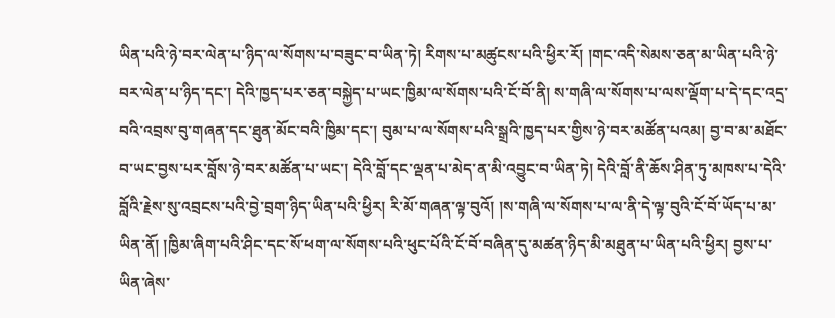ཡིན་པའི་ཉེ་བར་ལེན་པ་ཉིད་ལ་སོགས་པ་བཟུང་བ་ཡིན་ཏེ། རིགས་པ་མཚུངས་པའི་ཕྱིར་རོ། །གང་འདི་སེམས་ཅན་མ་ཡིན་པའི་ཉེ་བར་ལེན་པ་ཉིད་དང་། དེའི་ཁྱད་པར་ཅན་བསྐྱེད་པ་ཡང་ཁྱིམ་ལ་སོགས་པའི་ངོ་བོ་ནི། ས་གཞི་ལ་སོགས་པ་ལས་ལྡོག་པ་དེ་དང་འདྲ་བའི་འབྲས་བུ་གཞན་དང་ཐུན་མོང་བའི་ཁྱིམ་དང་། བུམ་པ་ལ་སོགས་པའི་སྒྲའི་ཁྱད་པར་གྱིས་ཉེ་བར་མཚོན་པའམ། བྱ་བ་མ་མཐོང་བ་ཡང་བྱས་པར་བློས་ཉེ་བར་མཚོན་པ་ཡང་། དེའི་བློ་དང་ལྡན་པ་མེད་ན་མི་འབྱུང་བ་ཡིན་ཏེ། དེའི་བློ་ནི་ཆོས་ཤིན་ཏུ་མཁས་པ་དེའི་བློའི་རྗེས་སུ་འབྲངས་པའི་བྱེ་བྲག་ཉིད་ཡིན་པའི་ཕྱིར། རི་མོ་གཞན་ལྟ་བུའོ། །ས་གཞི་ལ་སོགས་པ་ལ་ནི་དེ་ལྟ་བུའི་ངོ་བོ་ཡོད་པ་མ་ཡིན་ནོ། །ཁྱིམ་ཞིག་པའི་ཤིང་དང་སོ་ཕག་ལ་སོགས་པའི་ཕུང་པོའི་ངོ་བོ་བཞིན་དུ་མཚན་ཉིད་མི་མཐུན་པ་ཡིན་པའི་ཕྱིར། བྱས་པ་ཡིན་ཞེས་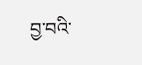བྱ་བའི་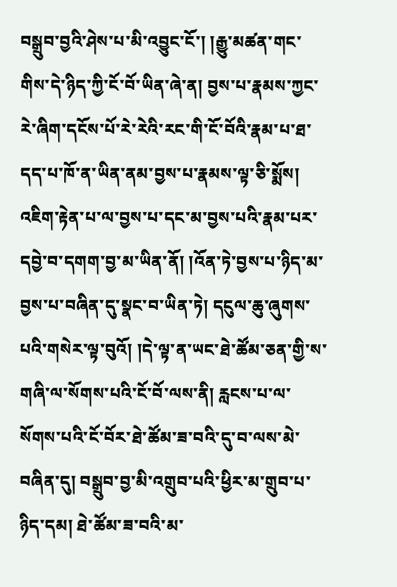བསྒྲུབ་བྱའི་ཤེས་པ་མི་འབྱུང་ངོ་། །རྒྱུ་མཚན་གང་གིས་དེ་ཉིད་ཀྱི་ངོ་བོ་ཡིན་ཞེ་ན། བྱས་པ་རྣམས་ཀྱང་རེ་ཞིག་དངོས་པོ་རེ་རེའི་རང་གི་ངོ་བོའི་རྣམ་པ་ཐ་དད་པ་ཁོ་ན་ཡིན་ནམ་བྱས་པ་རྣམས་ལྟ་ཅི་སྨོས། འཇིག་རྟེན་པ་ལ་བྱས་པ་དང་མ་བྱས་པའི་རྣམ་པར་དབྱེ་བ་དགག་བྱ་མ་ཡིན་ནོ། །འོན་ཏེ་བྱས་པ་ཉིད་མ་བྱས་པ་བཞིན་དུ་སྣང་བ་ཡིན་ཏེ། དངུལ་ཆུ་ཞུགས་པའི་གསེར་ལྟ་བུའོ། །དེ་ལྟ་ན་ཡང་ཐེ་ཚོམ་ཅན་གྱི་ས་གཞི་ལ་སོགས་པའི་ངོ་བོ་ལས་ནི། རླངས་པ་ལ་སོགས་པའི་ངོ་བོར་ཐེ་ཚོམ་ཟ་བའི་དུ་བ་ལས་མེ་བཞིན་དུ། བསྒྲུབ་བྱ་མི་འགྲུབ་པའི་ཕྱིར་མ་གྲུབ་པ་ཉིད་དམ། ཐེ་ཚོམ་ཟ་བའི་མ་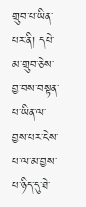གྲུབ་པ་ཡིན་པར་ནི། དཔེ་མ་གྲུབ་ཅེས་བྱ་བས་བསྟན་པ་ཡིན་ལ་བྱས་པར་ངེས་པ་ལ་མ་བྱས་པ་ཉིད་དུ་ཐེ་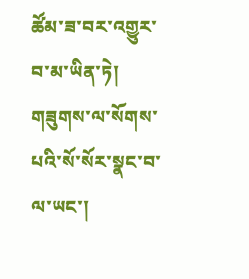ཚོམ་ཟ་བར་འགྱུར་བ་མ་ཡིན་ཏེ། གཟུགས་ལ་སོགས་པའི་སོ་སོར་སྣང་བ་ལ་ཡང་།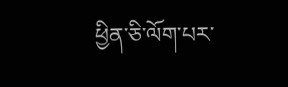ཕྱིན་ཅི་ལོག་པར་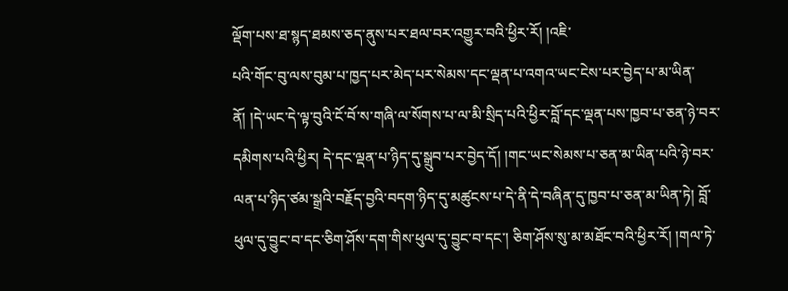ལྡོག་པས་ཐ་སྙད་ཐམས་ཅད་ནུས་པར་ཐལ་བར་འགྱུར་བའི་ཕྱིར་རོ། །འཇི་
པའི་གོང་བུ་ལས་བུམ་པ་ཁྱད་པར་མེད་པར་སེམས་དང་ལྡན་པ་འགའ་ཡང་ངེས་པར་བྱེད་པ་མ་ཡིན་ནོ། །དེ་ཡང་དེ་ལྟ་བུའི་ངོ་བོ་ས་གཞི་ལ་སོགས་པ་ལ་མི་སྲིད་པའི་ཕྱིར་བློ་དང་ལྡན་པས་ཁྱབ་པ་ཅན་ཉེ་བར་དམིགས་པའི་ཕྱིར། དེ་དང་ལྡན་པ་ཉིད་དུ་སྒྲུབ་པར་བྱེད་དོ། །གང་ཡང་སེམས་པ་ཅན་མ་ཡིན་པའི་ཉེ་བར་ལན་པ་ཉིད་ཙམ་སྒྲའི་བརྗོད་བྱའི་བདག་ཉིད་དུ་མཚུངས་པ་དེ་ནི་དེ་བཞིན་དུ་ཁྱབ་པ་ཅན་མ་ཡིན་ཏེ། བློ་ཕུལ་དུ་བྱུང་བ་དང་ཅིག་ཤོས་དག་གིས་ཕུལ་དུ་བྱུང་བ་དང་། ཅིག་ཤོས་སུ་མ་མཐོང་བའི་ཕྱིར་རོ། །གལ་ཏེ་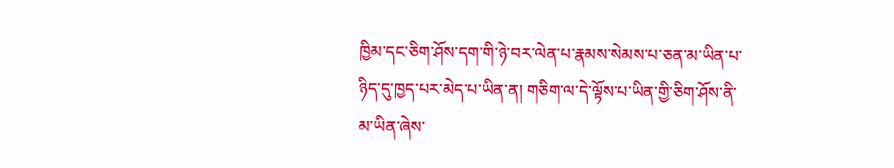ཁྱིམ་དང་ཅིག་ཤོས་དག་གི་ཉེ་བར་ལེན་པ་རྣམས་སེམས་པ་ཅན་མ་ཡིན་པ་ཉིད་དུ་ཁྱད་པར་མེད་པ་ཡིན་ན། གཅིག་ལ་དེ་ལྟོས་པ་ཡིན་གྱི་ཅིག་ཤོས་ནི་མ་ཡིན་ཞེས་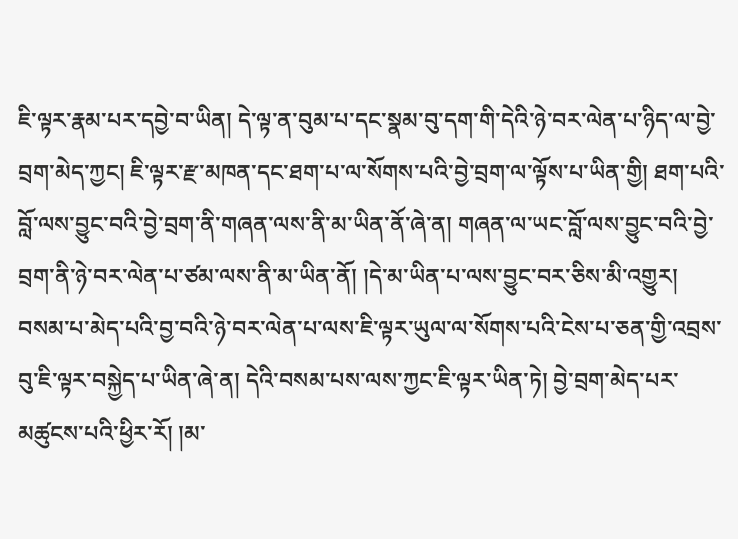ཇི་ལྟར་རྣམ་པར་དབྱེ་བ་ཡིན། དེ་ལྟ་ན་བུམ་པ་དང་སྣམ་བུ་དག་གི་དེའི་ཉེ་བར་ལེན་པ་ཉིད་ལ་བྱེ་བྲག་མེད་ཀྱང། ཇི་ལྟར་རྫ་མཁན་དང་ཐག་པ་ལ་སོགས་པའི་བྱེ་བྲག་ལ་ལྟོས་པ་ཡིན་གྱི། ཐག་པའི་བློ་ལས་བྱུང་བའི་བྱེ་བྲག་ནི་གཞན་ལས་ནི་མ་ཡིན་ནོ་ཞེ་ན། གཞན་ལ་ཡང་བློ་ལས་བྱུང་བའི་བྱེ་བྲག་ནི་ཉེ་བར་ལེན་པ་ཙམ་ལས་ནི་མ་ཡིན་ནོ། །དེ་མ་ཡིན་པ་ལས་བྱུང་བར་ཅིས་མི་འགྱུར། བསམ་པ་མེད་པའི་བྱ་བའི་ཉེ་བར་ལེན་པ་ལས་ཇི་ལྟར་ཡུལ་ལ་སོགས་པའི་ངེས་པ་ཅན་གྱི་འབྲས་བུ་ཇི་ལྟར་བསྐྱེད་པ་ཡིན་ཞེ་ན། དེའི་བསམ་པས་ལས་ཀྱང་ཇི་ལྟར་ཡིན་ཏེ། བྱེ་བྲག་མེད་པར་མཚུངས་པའི་ཕྱིར་རོ། །མ་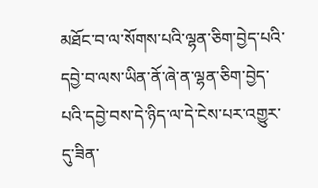མཐོང་བ་ལ་སོགས་པའི་ལྷན་ཅིག་བྱེད་པའི་དབྱེ་བ་ལས་ཡིན་ནོ་ཞེ་ན་ལྷན་ཅིག་བྱེད་པའི་དབྱེ་བས་དེ་ཉིད་ལ་དེ་ངེས་པར་འགྱུར་དུ་ཟིན་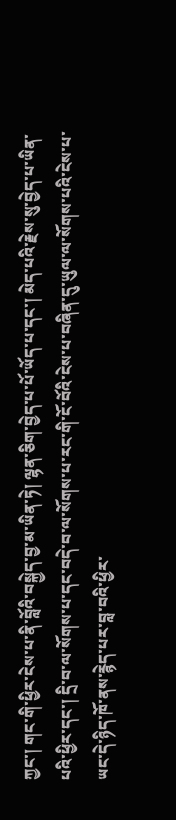ཀྱང་། གང་གི་ཕྱིར་ངེས་པ་ནི་བློའི་བསྐྱེད་བྱ་མ་ཡིན་ཏེ། ལྷན་ཅིག་བྱེད་པ་པོ་ཡོད་པ་དང་། མེད་པའི་རྗེས་སུ་བྱེད་པ་ཡིན་པའི་ཕྱིར་དང་། དྲི་བ་ལ་སོགས་པ་དང་བདེ་བ་ལ་སོགས་པ་རང་གི་ངོ་བོའི་ངེས་པ་བཞིན་དུ་ཡུལ་ལ་སོགས་པའི་ངེས་པ་ཡང་དེ་ཉིད་ཁོ་ནས་རྙེད་པར་བླ་བའི་ཕྱིར་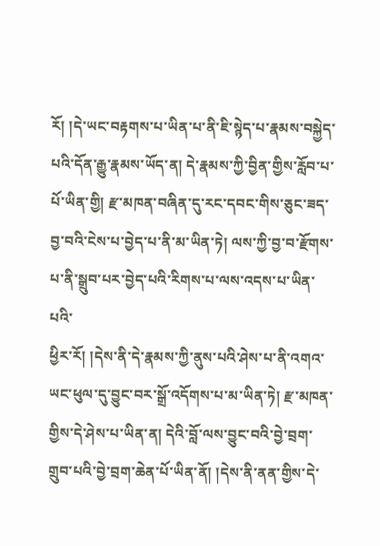རོ། །དེ་ཡང་བརྟགས་པ་ཡིན་པ་ནི་ཇི་སྙེད་པ་རྣམས་བསྐྱེད་པའི་དོན་རྒྱུ་རྣམས་ཡོད་ན། དེ་རྣམས་ཀྱི་བྱིན་གྱིས་རློབ་པ་པོ་ཡིན་གྱི། རྫ་མཁན་བཞིན་དུ་རང་དབང་གིས་ཅུང་ཟད་བྱ་བའི་ངེས་པ་བྱེད་པ་ནི་མ་ཡིན་ཏེ། ལས་ཀྱི་བྱ་བ་རྫོགས་པ་ནི་སྒྲུབ་པར་བྱེད་པའི་རིགས་པ་ལས་འདས་པ་ཡིན་པའི་
ཕྱིར་རོ། །དེས་ནི་དེ་རྣམས་ཀྱི་ནུས་པའི་ཤེས་པ་ནི་འགའ་ཡང་ཕུལ་དུ་བྱུང་བར་སྒྲོ་འདོགས་པ་མ་ཡིན་ཏེ། རྫ་མཁན་གྱིས་དེ་ཤེས་པ་ཡིན་ན། དེའི་བློ་ལས་བྱུང་བའི་བྱེ་བྲག་གྲུབ་པའི་བྱེ་བྲག་ཆེན་པོ་ཡིན་ནོ། །དེས་ནི་ནན་གྱིས་དེ་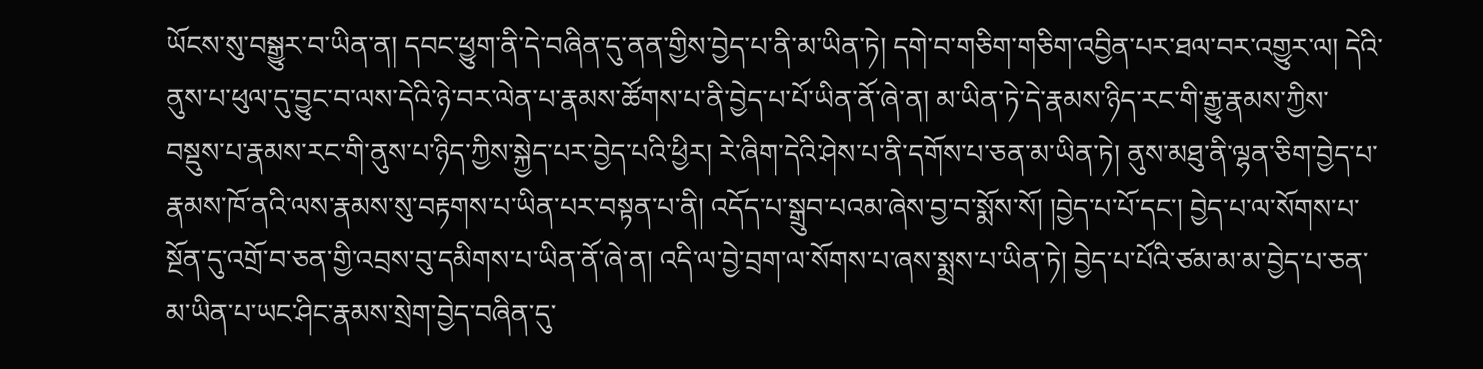ཡོངས་སུ་བསྒྱུར་བ་ཡིན་ན། དབང་ཕྱུག་ནི་དེ་བཞིན་དུ་ནན་གྱིས་བྱེད་པ་ནི་མ་ཡིན་ཏེ། དགེ་བ་གཅིག་གཅིག་འབྱིན་པར་ཐལ་བར་འགྱུར་ལ། དེའི་ནུས་པ་ཕུལ་དུ་བྱུང་བ་ལས་དེའི་ཉེ་བར་ལེན་པ་རྣམས་ཚོགས་པ་ནི་བྱེད་པ་པོ་ཡིན་ནོ་ཞེ་ན། མ་ཡིན་ཏེ་དེ་རྣམས་ཉིད་རང་གི་རྒྱུ་རྣམས་ཀྱིས་བསྡུས་པ་རྣམས་རང་གི་ནུས་པ་ཉིད་ཀྱིས་སྐྱེད་པར་བྱེད་པའི་ཕྱིར། རེ་ཞིག་དེའི་ཤེས་པ་ནི་དགོས་པ་ཅན་མ་ཡིན་ཏེ། ནུས་མཐུ་ནི་ལྷན་ཅིག་བྱེད་པ་རྣམས་ཁོ་ནའི་ལས་རྣམས་སུ་བརྟགས་པ་ཡིན་པར་བསྟན་པ་ནི། འདོད་པ་སྒྲུབ་པའམ་ཞེས་བྱ་བ་སྨོས་སོ། །བྱེད་པ་པོ་དང་། བྱེད་པ་ལ་སོགས་པ་སྔོན་དུ་འགྲོ་བ་ཅན་གྱི་འབྲས་བུ་དམིགས་པ་ཡིན་ནོ་ཞེ་ན། འདི་ལ་བྱེ་བྲག་ལ་སོགས་པ་ཞས་སྨྲས་པ་ཡིན་ཏེ། བྱེད་པ་པོའི་ཙམ་མ་མ་བྱེད་པ་ཅན་མ་ཡིན་པ་ཡང་ཤིང་རྣམས་སྲེག་བྱེད་བཞིན་དུ་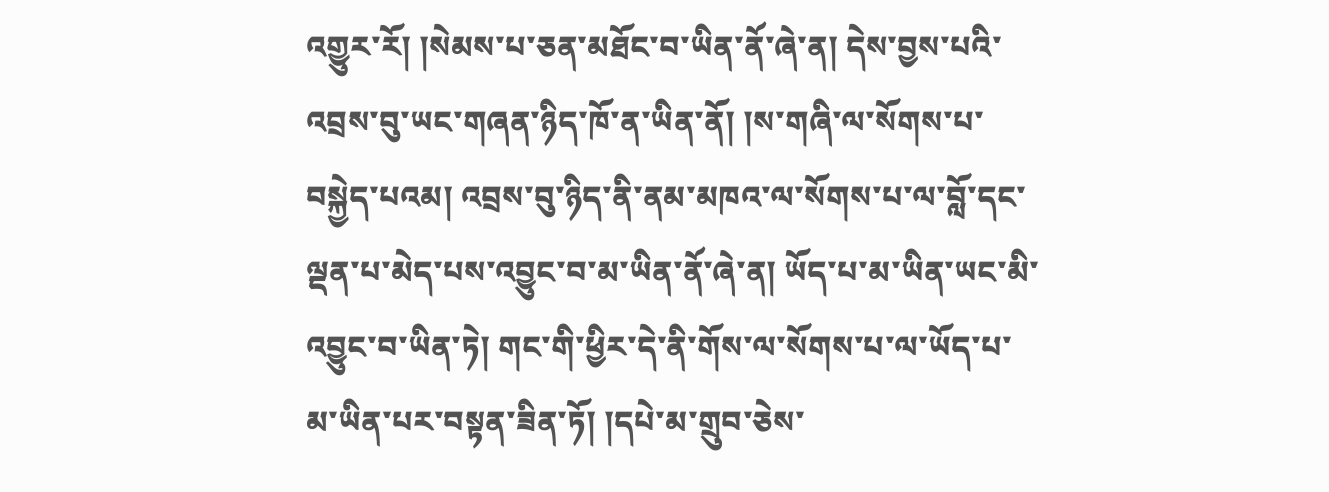འགྱུར་རོ། །སེམས་པ་ཅན་མཐོང་བ་ཡིན་ནོ་ཞེ་ན། དེས་བྱས་པའི་འབྲས་བུ་ཡང་གཞན་ཉིད་ཁོ་ན་ཡིན་ནོ། །ས་གཞི་ལ་སོགས་པ་བསྐྱེད་པའམ། འབྲས་བུ་ཉིད་ནི་ནམ་མཁའ་ལ་སོགས་པ་ལ་བློ་དང་ལྡན་པ་མེད་པས་འབྱུང་བ་མ་ཡིན་ནོ་ཞེ་ན། ཡོད་པ་མ་ཡིན་ཡང་མི་འབྱུང་བ་ཡིན་ཏེ། གང་གི་ཕྱིར་དེ་ནི་གོས་ལ་སོགས་པ་ལ་ཡོད་པ་མ་ཡིན་པར་བསྟན་ཟིན་ཏོ། །དཔེ་མ་གྲུབ་ཅེས་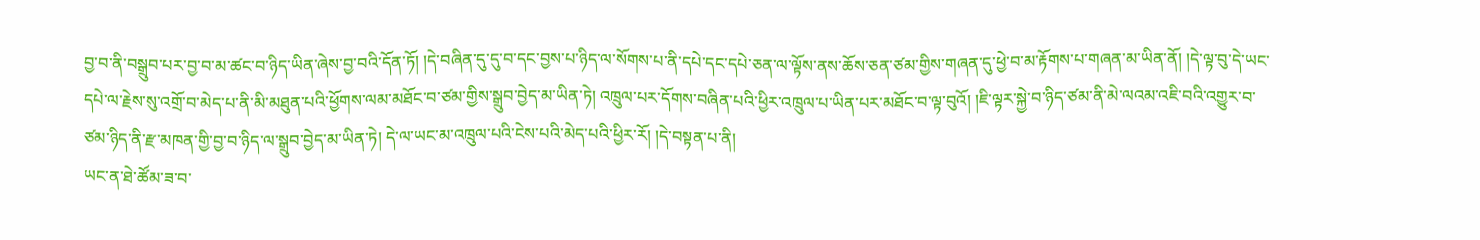བྱ་བ་ནི་བསྒྲུབ་པར་བྱ་བ་མ་ཚང་བ་ཉིད་ཡིན་ཞེས་བྱ་བའི་དོན་ཏོ། །དེ་བཞིན་དུ་དུ་བ་དང་བྱས་པ་ཉིད་ལ་སོགས་པ་ནི་དཔེ་དང་དཔེ་ཅན་ལ་ལྟོས་ནས་ཆོས་ཅན་ཙམ་གྱིས་གཞན་དུ་ཕྱེ་བ་མ་རྟོགས་པ་གཞན་མ་ཡིན་ནོ། །དེ་ལྟ་བུ་དེ་ཡང་དཔེ་ལ་རྗེས་སུ་འགྲོ་བ་མེད་པ་ནི་མི་མཐུན་པའི་ཕྱོགས་ལམ་མཐོང་བ་ཙམ་གྱིས་སྒྲུབ་བྱེད་མ་ཡིན་ཏེ། འཁྲུལ་པར་དོགས་བཞིན་པའི་ཕྱིར་འཁྲུལ་པ་ཡིན་པར་མཐོང་བ་ལྟ་བུའོ། །ཇི་ལྟར་སྐྱེ་བ་ཉིད་ཙམ་ནི་མེ་ལའམ་འཇི་བའི་འགྱུར་བ་ཙམ་ཉིད་ནི་རྫ་མཁན་གྱི་བྱ་བ་ཉིད་ལ་སྒྲུབ་བྱེད་མ་ཡིན་ཏེ། དེ་ལ་ཡང་མ་འཁྲུལ་པའི་ངེས་པའི་མེད་པའི་ཕྱིར་རོ། །དེ་བསྟན་པ་ནི།
ཡང་ན་ཐེ་ཚོམ་ཟ་བ་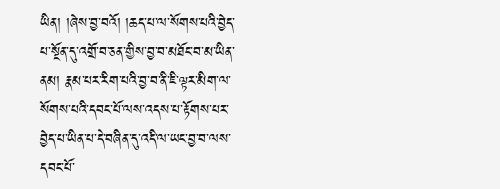ཡིན། །ཞེས་བྱ་བའོ། །ཆད་པ་ལ་སོགས་པའི་བྱེད་པ་སྔོན་དུ་འགྲོ་བ་ཅན་གྱིས་བྱ་བ་མཐོང་བ་མ་ཡིན་ནམ། རྣམ་པར་རིག་པའི་བྱ་བ་ནི་ཇི་ལྟར་མིག་ལ་སོགས་པའི་དབང་པོ་ལས་འདས་པ་རྟོགས་པར་བྱེད་པ་ཡིན་པ་དེ་བཞིན་དུ་འདི་ལ་ཡང་བྱ་བ་ལས་དབང་པོ་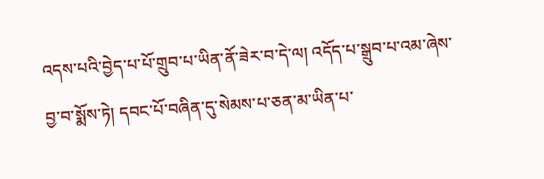འདས་པའི་བྱེད་པ་པོ་གྲུབ་པ་ཡིན་ནོ་ཟེར་བ་དེ་ལ། འདོད་པ་སྒྲུབ་པ་འམ་ཞེས་བྱ་བ་སྨོས་ཏེ། དབང་པོ་བཞིན་དུ་སེམས་པ་ཅན་མ་ཡིན་པ་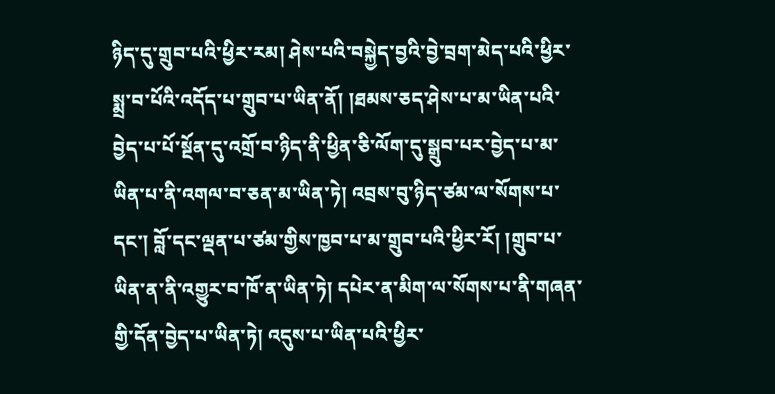ཉིད་དུ་གྲུབ་པའི་ཕྱིར་རམ། ཤེས་པའི་བསྐྱེད་བྱའི་བྱེ་བྲག་མེད་པའི་ཕྱིར་སྨྲ་བ་པོའི་འདོད་པ་གྲུབ་པ་ཡིན་ནོ། །ཐམས་ཅད་ཤེས་པ་མ་ཡིན་པའི་བྱེད་པ་པོ་སྔོན་དུ་འགྲོ་བ་ཉིད་ནི་ཕྱིན་ཅི་ལོག་དུ་སྒྲུབ་པར་བྱེད་པ་མ་ཡིན་པ་ནི་འགལ་བ་ཅན་མ་ཡིན་ཏེ། འབྲས་བུ་ཉིད་ཙམ་ལ་སོགས་པ་དང་། བློ་དང་ལྡན་པ་ཙམ་གྱིས་ཁྱབ་པ་མ་གྲུབ་པའི་ཕྱིར་རོ། །གྲུབ་པ་ཡིན་ན་ནི་འགྱུར་བ་ཁོ་ན་ཡིན་ཏེ། དཔེར་ན་མིག་ལ་སོགས་པ་ནི་གཞན་གྱི་དོན་བྱེད་པ་ཡིན་ཏེ། འདུས་པ་ཡིན་པའི་ཕྱིར་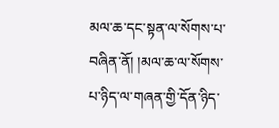མལ་ཆ་དང་སྟན་ལ་སོགས་པ་བཞིན་ནོ། །མལ་ཆ་ལ་སོགས་པ་ཉིད་ལ་གཞན་གྱི་དོན་ཉིད་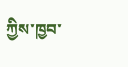ཀྱིས་ཁྱབ་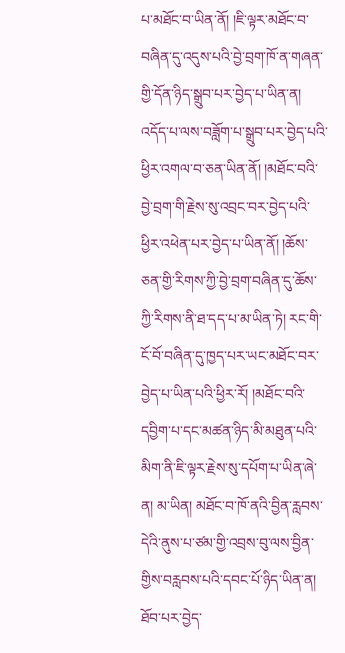པ་མཐོང་བ་ཡིན་ནོ། །ཇི་ལྟར་མཐོང་བ་བཞིན་དུ་འདུས་པའི་བྱེ་བྲག་ཁོ་ན་གཞན་གྱི་དོན་ཉིད་སྒྲུབ་པར་བྱེད་པ་ཡིན་ན། འདོད་པ་ལས་བཟློག་པ་སྒྲུབ་པར་བྱེད་པའི་ཕྱིར་འགལ་བ་ཅན་ཡིན་ནོ། །མཐོང་བའི་བྱེ་བྲག་གི་རྗེས་སུ་འབྲང་བར་བྱེད་པའི་ཕྱིར་འཕེན་པར་བྱེད་པ་ཡིན་ནོ། །ཆོས་ཅན་གྱི་རིགས་ཀྱི་བྱེ་བྲག་བཞིན་དུ་ཆོས་ཀྱི་རིགས་ནི་ཐ་དད་པ་མ་ཡིན་ཏེ། རང་གི་ངོ་བོ་བཞིན་དུ་ཁྱད་པར་ཡང་མཐོང་བར་བྱེད་པ་ཡིན་པའི་ཕྱིར་རོ། །མཐོང་བའི་དབྱིག་པ་དང་མཚན་ཉིད་མི་མཐུན་པའི་མིག་ནི་ཇི་ལྟར་རྗེས་སུ་དཔོག་པ་ཡིན་ཞེ་ན། མ་ཡིན། མཐོང་བ་ཁོ་ནའི་བྱིན་རླབས་དེའི་ནུས་པ་ཙམ་གྱི་འབྲས་བུ་ལས་བྱིན་གྱིས་བརླབས་པའི་དབང་པོ་ཉིད་ཡིན་ན། ཐོབ་པར་བྱེད་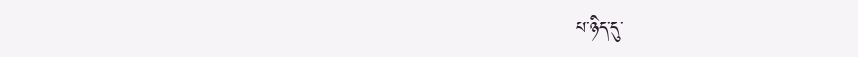པ་ཉིད་དུ་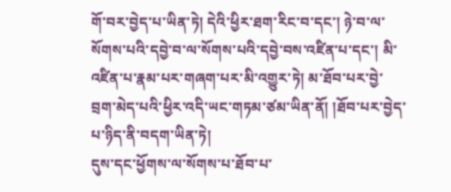གོ་བར་བྱེད་པ་ཡིན་ཏེ། དེའི་ཕྱིར་ཐག་རིང་བ་དང་། ཉེ་བ་ལ་སོགས་པའི་དབྱེ་བ་ལ་སོགས་པའི་དབྱེ་བས་འཛིན་པ་དང་། མི་འཛིན་པ་རྣམ་པར་གཞག་པར་མི་འགྱུར་ཏེ། མ་ཐོབ་པར་བྱེ་བྲག་མེད་པའི་ཕྱིར་འདི་ཡང་གཏམ་ཙམ་ཡིན་ནོ། །ཐོབ་པར་བྱེད་པ་ཉིད་ནི་བདག་ཡིན་ཏེ།
དུས་དང་ཕྱོགས་ལ་སོགས་པ་ཐོབ་པ་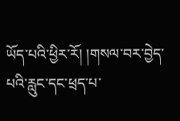ཡོད་པའི་ཕྱིར་རོ། །གསལ་བར་བྱེད་པའི་རླུང་དང་ཕྲད་པ་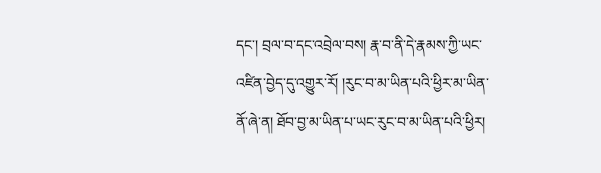དང་། བྲལ་བ་དང་འབྲེལ་བས། རྣ་བ་ནི་དེ་རྣམས་ཀྱི་ཡང་འཛིན་བྱེད་དུ་འགྱུར་རོ། །རུང་བ་མ་ཡིན་པའི་ཕྱིར་མ་ཡིན་ནོ་ཞེ་ན། ཐོབ་བྱ་མ་ཡིན་པ་ཡང་རུང་བ་མ་ཡིན་པའི་ཕྱིར།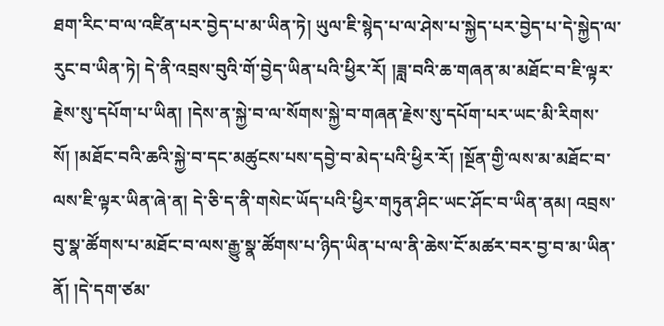ཐག་རིང་བ་ལ་འཛིན་པར་བྱེད་པ་མ་ཡིན་ཏེ། ཡུལ་ཇི་སྙེད་པ་ལ་ཤེས་པ་སྐྱེད་པར་བྱེད་པ་དེ་སྐྱེད་ལ་རུང་བ་ཡིན་ཏེ། དེ་ནི་འབྲས་བུའི་གོ་བྱེད་ཡིན་པའི་ཕྱིར་རོ། །ཟླ་བའི་ཆ་གཞན་མ་མཐོང་བ་ཇི་ལྟར་རྗེས་སུ་དཔོག་པ་ཡིན། །དེས་ན་སྐྱེ་བ་ལ་སོགས་སྐྱེ་བ་གཞན་རྗེས་སུ་དཔོག་པར་ཡང་མི་རིགས་སོ། །མཐོང་བའི་ཆའི་སྐྱེ་བ་དང་མཚུངས་པས་དབྱེ་བ་མེད་པའི་ཕྱིར་རོ། །སྔོན་གྱི་ལས་མ་མཐོང་བ་ལས་ཇི་ལྟར་ཡིན་ཞེ་ན། དེ་ཅི་ད་ནི་གསེང་ཡོད་པའི་ཕྱིར་གཏུན་ཤིང་ཡང་ཤོང་བ་ཡིན་ནམ། འབྲས་བུ་སྣ་ཚོགས་པ་མཐོང་བ་ལས་རྒྱུ་སྣ་ཚོགས་པ་ཉིད་ཡིན་པ་ལ་ནི་ཆེས་ངོ་མཚར་བར་བྱ་བ་མ་ཡིན་ནོ། །དེ་དག་ཙམ་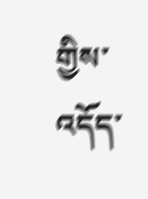གྱིས་འདོད་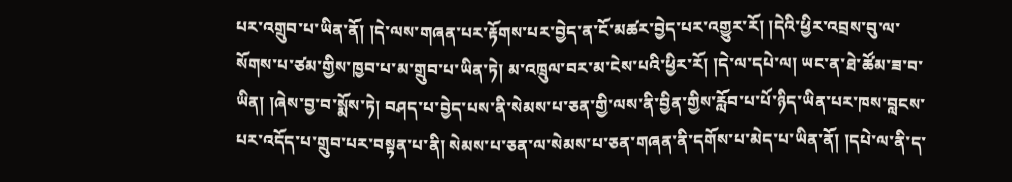པར་འགྲུབ་པ་ཡིན་ནོ། །དེ་ལས་གཞན་པར་རྟོགས་པར་བྱེད་ན་ངོ་མཚར་བྱེད་པར་འགྱུར་རོ། །དེའི་ཕྱིར་འབྲས་བུ་ལ་སོགས་པ་ཙམ་གྱིས་ཁྱབ་པ་མ་གྲུབ་པ་ཡིན་ཏེ། མ་འཁྲུལ་བར་མ་ངེས་པའི་ཕྱིར་རོ། །དེ་ལ་དཔེ་ལ། ཡང་ན་ཐེ་ཚོམ་ཟ་བ་ཡིན། །ཞེས་བྱ་བ་སྨོས་ཏེ། བཤད་པ་བྱེད་པས་ནི་སེམས་པ་ཅན་གྱི་ལས་ནི་བྱིན་གྱིས་རློབ་པ་པོ་ཉིད་ཡིན་པར་ཁས་བླངས་པར་འདོད་པ་གྲུབ་པར་བསྟན་པ་ནི། སེམས་པ་ཅན་ལ་སེམས་པ་ཅན་གཞན་ནི་དགོས་པ་མེད་པ་ཡིན་ནོ། །དཔེ་ལ་ནི་ད་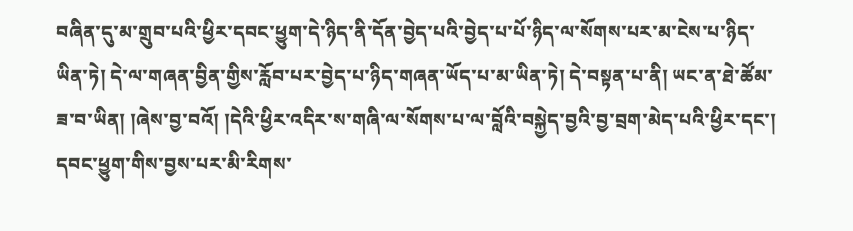བཞིན་དུ་མ་གྲུབ་པའི་ཕྱིར་དབང་ཕྱུག་དེ་ཉིད་ནི་དོན་བྱེད་པའི་བྱེད་པ་པོ་ཉིད་ལ་སོགས་པར་མ་ངེས་པ་ཉིད་ཡིན་ཏེ། དེ་ལ་གཞན་བྱིན་གྱིས་རློབ་པར་བྱེད་པ་ཉིད་གཞན་ཡོད་པ་མ་ཡིན་ཏེ། དེ་བསྟན་པ་ནི། ཡང་ན་ཐེ་ཚོམ་ཟ་བ་ཡིན། །ཞེས་བྱ་བའོ། །དེའི་ཕྱིར་འདིར་ས་གཞི་ལ་སོགས་པ་ལ་བློའི་བསྐྱེད་བྱའི་བྱ་བྲག་མེད་པའི་ཕྱིར་དང་། དབང་ཕྱུག་གིས་བྱས་པར་མི་རིགས་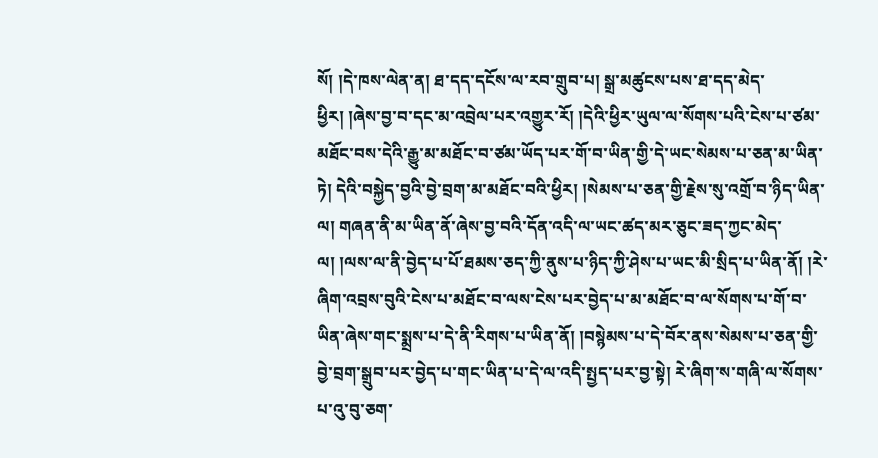སོ། །དེ་ཁས་ལེན་ན། ཐ་དད་དངོས་ལ་རབ་གྲུབ་པ། སྒྲ་མཚུངས་པས་ཐ་དད་མེད་ཕྱིར། །ཞེས་བྱ་བ་དང་མ་འབྲེལ་པར་འགྱུར་རོ། །དེའི་ཕྱིར་ཡུལ་ལ་སོགས་པའི་ངེས་པ་ཙམ་མཐོང་བས་དེའི་རྒྱུ་མ་མཐོང་བ་ཙམ་ཡོད་པར་གོ་བ་ཡིན་གྱི་དེ་ཡང་སེམས་པ་ཅན་མ་ཡིན་
ཏེ། དེའི་བསྐྱེད་བྱའི་བྱེ་བྲག་མ་མཐོང་བའི་ཕྱིར། །སེམས་པ་ཅན་གྱི་རྗེས་སུ་འགྲོ་བ་ཉིད་ཡིན་ལ། གཞན་ནི་མ་ཡིན་ནོ་ཞེས་བྱ་བའི་དོན་འདི་ལ་ཡང་ཚད་མར་ཅུང་ཟད་ཀྱང་མེད་ལ། །ལས་ལ་ནི་བྱེད་པ་པོ་ཐམས་ཅད་ཀྱི་ནུས་པ་ཉིད་ཀྱི་ཤེས་པ་ཡང་མི་སྲིད་པ་ཡིན་ནོ། །རེ་ཞིག་འབྲས་བུའི་ངེས་པ་མཐོང་བ་ལས་ངེས་པར་བྱེད་པ་མ་མཐོང་བ་ལ་སོགས་པ་གོ་བ་ཡིན་ཞེས་གང་སྨྲས་པ་དེ་ནི་རིགས་པ་ཡིན་ནོ། །བསྙེམས་པ་དེ་བོར་ནས་སེམས་པ་ཅན་གྱི་བྱེ་བྲག་སྒྲུབ་པར་བྱེད་པ་གང་ཡིན་པ་དེ་ལ་འདི་སྤྱད་པར་བྱ་སྟེ། རེ་ཞིག་ས་གཞི་ལ་སོགས་པ་འུ་བུ་ཅག་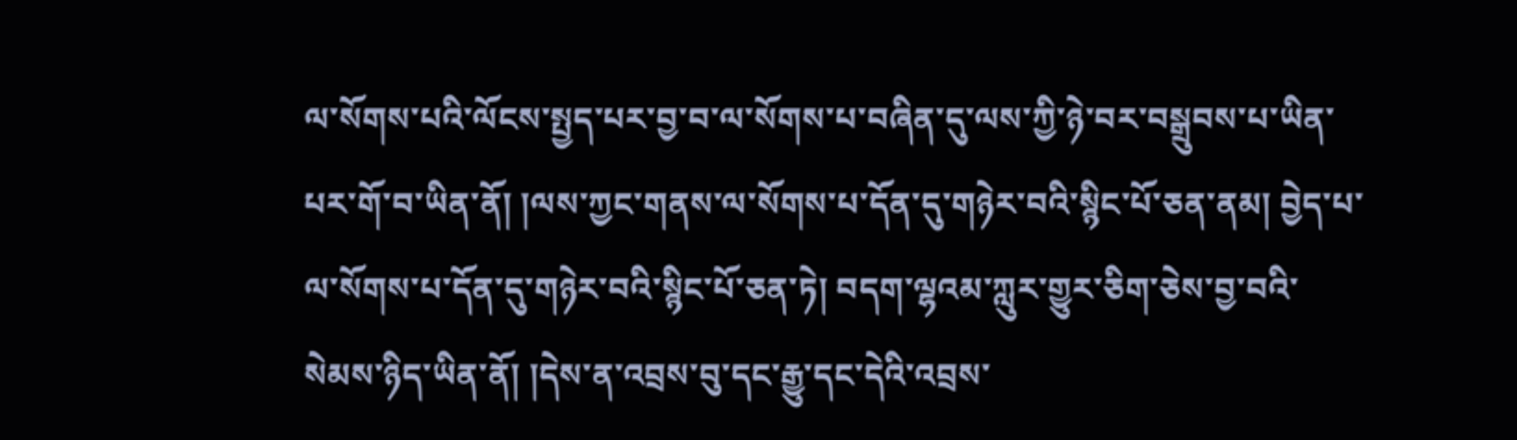ལ་སོགས་པའི་ལོངས་སྤྱད་པར་བྱ་བ་ལ་སོགས་པ་བཞིན་དུ་ལས་ཀྱི་ཉེ་བར་བསྒྲུབས་པ་ཡིན་པར་གོ་བ་ཡིན་ནོ། །ལས་ཀྱང་གནས་ལ་སོགས་པ་དོན་དུ་གཉེར་བའི་སྙིང་པོ་ཅན་ནམ། བྱེད་པ་ལ་སོགས་པ་དོན་དུ་གཉེར་བའི་སྙིང་པོ་ཅན་ཏེ། བདག་ལྷའམ་ཀླུར་གྱུར་ཅིག་ཅེས་བྱ་བའི་སེམས་ཉིད་ཡིན་ནོ། །དེས་ན་འབྲས་བུ་དང་རྒྱུ་དང་དེའི་འབྲས་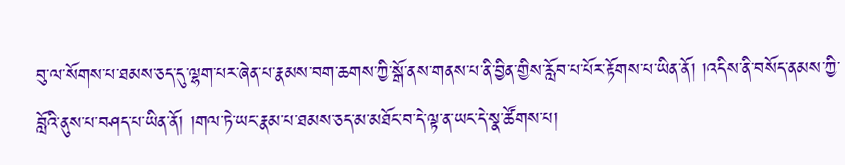བུ་ལ་སོགས་པ་ཐམས་ཅད་དུ་ལྷག་པར་ཞེན་པ་རྣམས་བག་ཆགས་ཀྱི་སྒོ་ནས་གནས་པ་ནི་བྱིན་གྱིས་རློབ་པ་པོར་རྟོགས་པ་ཡིན་ནོ། །འདིས་ནི་བསོད་ནམས་ཀྱི་བློའི་ནུས་པ་བཤད་པ་ཡིན་ནོ། །གལ་ཏེ་ཡང་རྣམ་པ་ཐམས་ཅད་མ་མཐོང་བ་དེ་ལྟ་ན་ཡང་དེ་སྣ་ཚོགས་པ།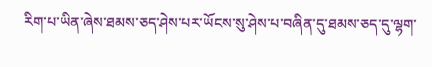རིག་པ་ཡིན་ཞེས་ཐམས་ཅད་ཤེས་པར་ཡོངས་སུ་ཤེས་པ་བཞིན་དུ་ཐམས་ཅད་དུ་ལྷག་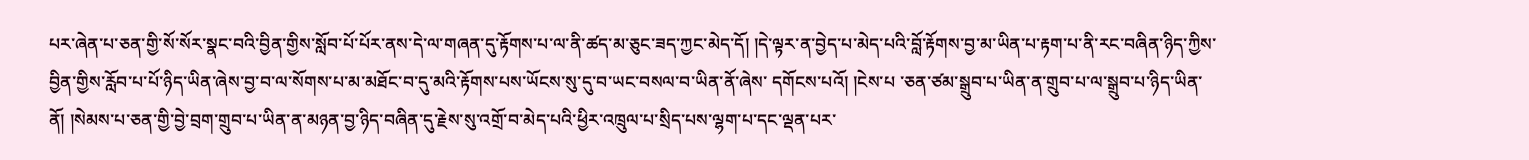པར་ཞེན་པ་ཅན་གྱི་སོ་སོར་སྣང་བའི་བྱིན་གྱིས་སློབ་པོ་པོར་ནས་དེ་ལ་གཞན་དུ་རྟོགས་པ་ལ་ནི་ཚད་མ་ཅུང་ཟད་ཀྱང་མེད་དོ། །དེ་ལྟར་ན་བྱེད་པ་མེད་པའི་བློ་རྟོགས་བྱ་མ་ཡིན་པ་རྟག་པ་ནི་རང་བཞིན་ཉིད་ཀྱིས་བྱིན་གྱིས་རློབ་པ་པོ་ཉིད་ཡིན་ཞེས་བྱ་བ་ལ་སོགས་པ་མ་མཐོང་བ་དུ་མའི་རྟོགས་པས་ཡོངས་སུ་དུ་བ་ཡང་བསལ་བ་ཡིན་ནོ་ཞེས་ དགོངས་པའོ། །ངེས་པ ་ཅན་ཙམ་སྒྲུབ་པ་ཡིན་ན་གྲུབ་པ་ལ་སྒྲུབ་པ་ཉིད་ཡིན་ནོ། །སེམས་པ་ཅན་གྱི་བྱེ་བྲག་གྲུབ་པ་ཡིན་ན་མཉན་བྱ་ཉིད་བཞིན་དུ་རྗེས་སུ་འགྲོ་བ་མེད་པའི་ཕྱིར་འཁྲུལ་པ་སྲིད་པས་ལྷག་པ་དང་ལྡན་པར་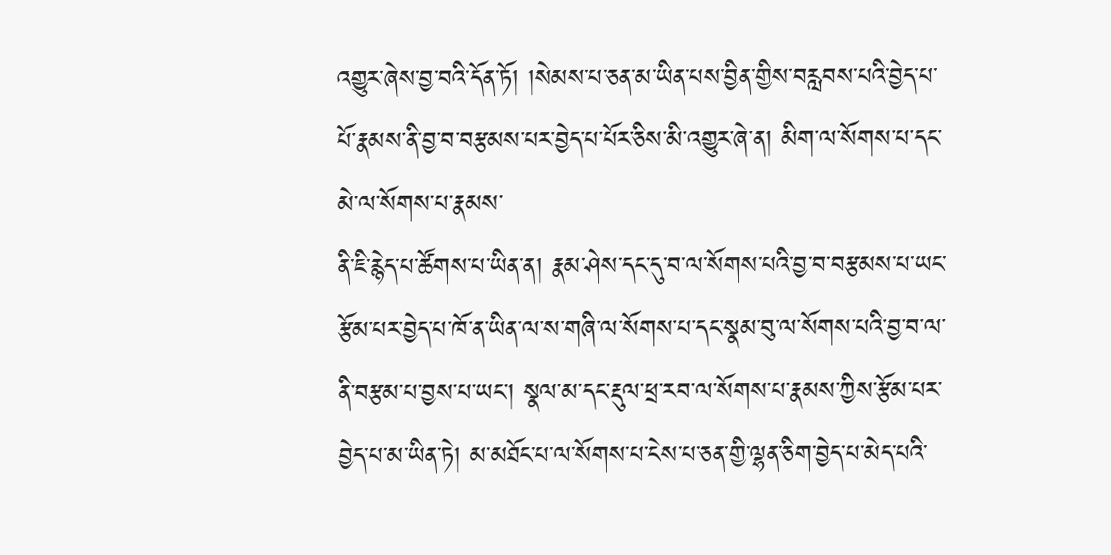འགྱུར་ཞེས་བྱ་བའི་དོན་ཏོ། །སེམས་པ་ཅན་མ་ཡིན་པས་བྱིན་གྱིས་བརླབས་པའི་བྱེད་པ་པོ་རྣམས་ནི་བྱ་བ་བརྩམས་པར་བྱེད་པ་པོར་ཅིས་མི་འགྱུར་ཞེ་ན། མིག་ལ་སོགས་པ་དང་མེ་ལ་སོགས་པ་རྣམས་
ནི་ཇི་རྙེད་པ་ཚོགས་པ་ཡིན་ན། རྣམ་ཤེས་དང་དུ་བ་ལ་སོགས་པའི་བྱ་བ་བརྩམས་པ་ཡང་རྩོམ་པར་བྱེད་པ་ཁོ་ན་ཡིན་ལ་ས་གཞི་ལ་སོགས་པ་དང་སྣམ་བུ་ལ་སོགས་པའི་བྱ་བ་ལ་ནི་བརྩམ་པ་བྱས་པ་ཡང་། སྣལ་མ་དང་རྡུལ་ཕྲ་རབ་ལ་སོགས་པ་རྣམས་ཀྱིས་རྩོམ་པར་བྱེད་པ་མ་ཡིན་ཏེ། མ་མཐོང་པ་ལ་སོགས་པ་ངེས་པ་ཅན་གྱི་ལྷན་ཅིག་བྱེད་པ་མེད་པའི་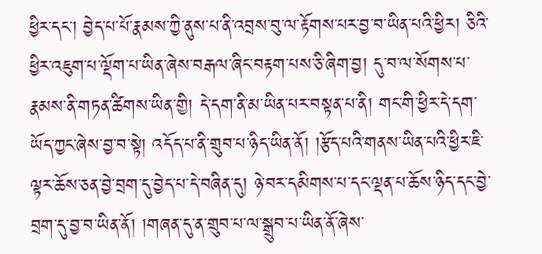ཕྱིར་དང་། བྱེད་པ་པོ་རྣམས་ཀྱི་ནུས་པ་ནི་འབྲས་བུ་ལ་རྟོགས་པར་བྱ་བ་ཡིན་པའི་ཕྱིར། ཅིའི་ཕྱིར་འཇུག་པ་ལྡོག་པ་ཡིན་ཞེས་བརྒལ་ཞིང་བརྟག་པས་ཅི་ཞིག་བྱ། དུ་བ་ལ་སོགས་པ་རྣམས་ནི་གཏན་ཚིགས་ཡིན་གྱི། དེ་དག་ནི་མ་ཡིན་པར་བསྟན་པ་ནི། གང་གི་ཕྱིར་དེ་དག་ཡོད་ཀྱང་ཞེས་བྱ་བ་སྟེ། འདོད་པ་ནི་གྲུབ་པ་ཉིད་ཡིན་ནོ། །རྩོད་པའི་གནས་ཡིན་པའི་ཕྱིར་ཇི་ལྟར་ཆོས་ཅན་བྱེ་བྲག་དུ་བྱེད་པ་དེ་བཞིན་དུ། ཉེ་བར་དམིགས་པ་དང་ལྡན་པ་ཆོས་ཉིད་དང་བྱེ་བྲག་དུ་བྱ་བ་ཡིན་ནོ། །གཞན་དུ་ན་གྲུབ་པ་ལ་སྒྲུབ་པ་ཡིན་ནོ་ཞེས་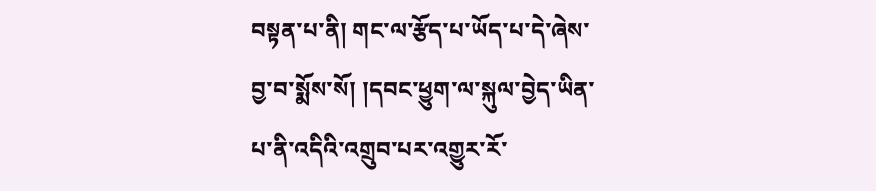བསྟན་པ་ནི། གང་ལ་རྩོད་པ་ཡོད་པ་དེ་ཞེས་བྱ་བ་སྨོས་སོ། །དབང་ཕྱུག་ལ་སྐུལ་བྱེད་ཡིན་པ་ནི་འདིའི་འགྲུབ་པར་འགྱུར་རོ་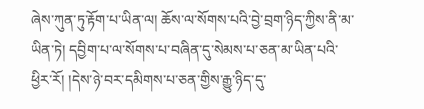ཞེས་ཀུན་ཏུ་རྟོག་པ་ཡིན་ལ། ཆོས་ལ་སོགས་པའི་བྱེ་བྲག་ཉིད་ཀྱིས་ནི་མ་ཡིན་ཏེ། དབྱིག་པ་ལ་སོགས་པ་བཞིན་དུ་སེམས་པ་ཅན་མ་ཡིན་པའི་ཕྱིར་རོ། །དེས་ཉེ་བར་དམིགས་པ་ཅན་གྱིས་རྒྱུ་ཉིད་དུ་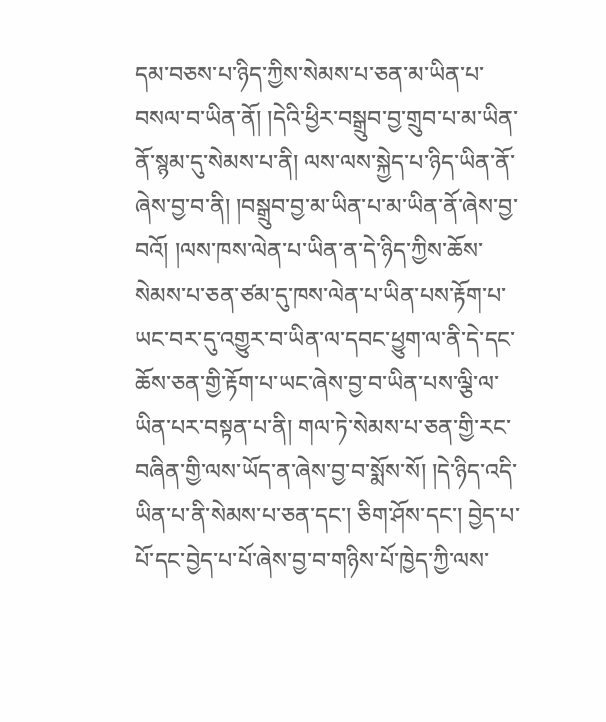དམ་བཅས་པ་ཉིད་ཀྱིས་སེམས་པ་ཅན་མ་ཡིན་པ་བསལ་བ་ཡིན་ནོ། །དེའི་ཕྱིར་བསྒྲུབ་བྱ་གྲུབ་པ་མ་ཡིན་ནོ་སྙམ་དུ་སེམས་པ་ནི། ལས་ལས་སྐྱེད་པ་ཉིད་ཡིན་ནོ་ཞེས་བྱ་བ་ནི། །བསྒྲུབ་བྱ་མ་ཡིན་པ་མ་ཡིན་ནོ་ཞེས་བྱ་བའོ། །ལས་ཁས་ལེན་པ་ཡིན་ན་དེ་ཉིད་ཀྱིས་ཆོས་སེམས་པ་ཅན་ཙམ་དུ་ཁས་ལེན་པ་ཡིན་པས་རྟོག་པ་ཡང་བར་དུ་འགྱུར་བ་ཡིན་ལ་དབང་ཕྱུག་ལ་ནི་དེ་དང་ཆོས་ཅན་གྱི་རྟོག་པ་ཡང་ཞེས་བྱ་བ་ཡིན་པས་ལྕི་ལ་ཡིན་པར་བསྟན་པ་ནི། གལ་ཏེ་སེམས་པ་ཅན་གྱི་རང་བཞིན་གྱི་ལས་ཡོད་ན་ཞེས་བྱ་བ་སྨོས་སོ། །དེ་ཉིད་འདི་ཡིན་པ་ནི་སེམས་པ་ཅན་དང་། ཅིག་ཤོས་དང་། བྱེད་པ་པོ་དང་བྱེད་པ་པོ་ཞེས་བྱ་བ་གཉིས་པོ་ཁྱེད་ཀྱི་ལས་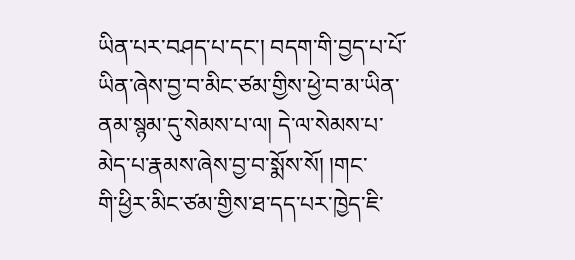ཡིན་པར་བཤད་པ་དང་། བདག་གི་བྱད་པ་པོ་ཡིན་ཞེས་བྱ་བ་མིང་ཙམ་གྱིས་ཕྱེ་བ་མ་ཡིན་ནམ་སྙམ་དུ་སེམས་པ་ལ། དེ་ལ་སེམས་པ་མེད་པ་རྣམས་ཞེས་བྱ་བ་སྨོས་སོ། །གང་
གི་ཕྱིར་མིང་ཙམ་གྱིས་ཐ་དད་པར་ཁྱེད་ཇི་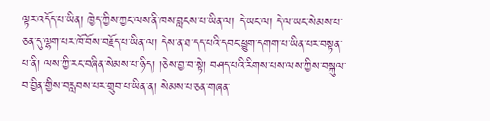ལྟར་འདོད་པ་ཡིན། ཁྱེད་ཀྱིས་ཀྱང་ལས་ནི་ཁས་བླངས་པ་ཡིན་ལ། དེ་ཡང་ལ། དེ་ལ་ཡང་སེམས་པ་ཅན་དུ་ལྷག་པར་ཁོ་བོས་བརྗོད་པ་ཡིན་ལ། དེས་ན་ཐ་དད་པའི་དབང་ཕྱུག་དགག་པ་ཡིན་པར་བསྟན་པ་ནི། ལས་ཀྱི་རང་བཞིན་སེམས་པ་ཉིད། །ཅེས་བྱ་བ་སྟེ། བཤད་པའི་རིགས་པས་ལས་ཀྱིས་བསྐུལ་བ་བྱིན་གྱིས་བརླབས་པར་གྲུབ་པ་ཡིན་ན། སེམས་པ་ཅན་གཞན་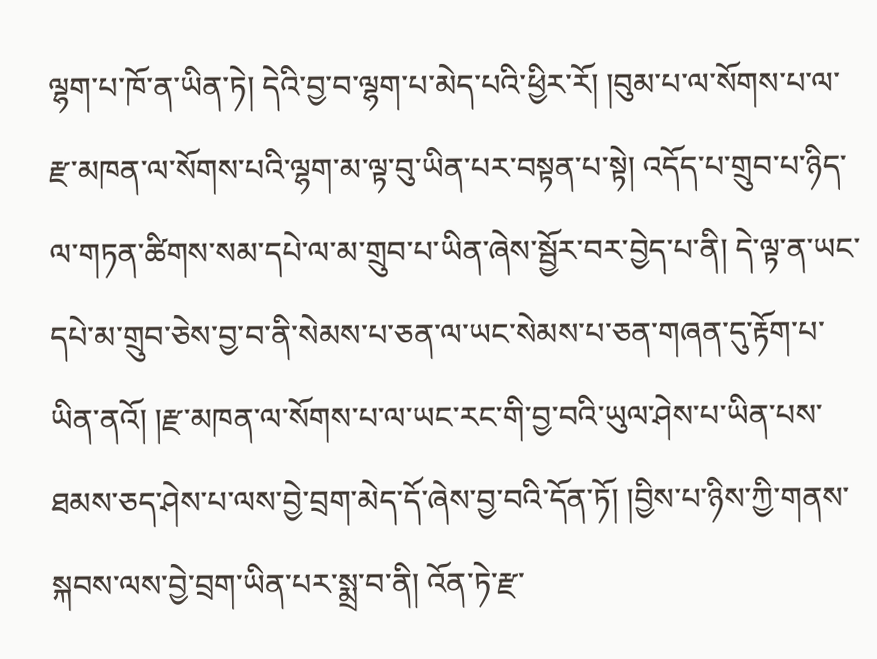ལྷག་པ་ཁོ་ན་ཡིན་ཏེ། དེའི་བྱ་བ་ལྷག་པ་མེད་པའི་ཕྱིར་རོ། །བུམ་པ་ལ་སོགས་པ་ལ་རྫ་མཁན་ལ་སོགས་པའི་ལྷག་མ་ལྟ་བུ་ཡིན་པར་བསྟན་པ་སྟེ། འདོད་པ་གྲུབ་པ་ཉིད་ལ་གཏན་ཚིགས་སམ་དཔེ་ལ་མ་གྲུབ་པ་ཡིན་ཞེས་སྦྱོར་བར་བྱེད་པ་ནི། དེ་ལྟ་ན་ཡང་དཔེ་མ་གྲུབ་ཅེས་བྱ་བ་ནི་སེམས་པ་ཅན་ལ་ཡང་སེམས་པ་ཅན་གཞན་དུ་རྟོག་པ་ཡིན་ནའོ། །རྫ་མཁན་ལ་སོགས་པ་ལ་ཡང་རང་གི་བྱ་བའི་ཡུལ་ཤེས་པ་ཡིན་པས་ཐམས་ཅད་ཤེས་པ་ལས་བྱེ་བྲག་མེད་དོ་ཞེས་བྱ་བའི་དོན་ཏོ། །བྱིས་པ་ཉིས་ཀྱི་གནས་སྐབས་ལས་བྱེ་བྲག་ཡིན་པར་སྨྲ་བ་ནི། འོན་ཏེ་རྫ་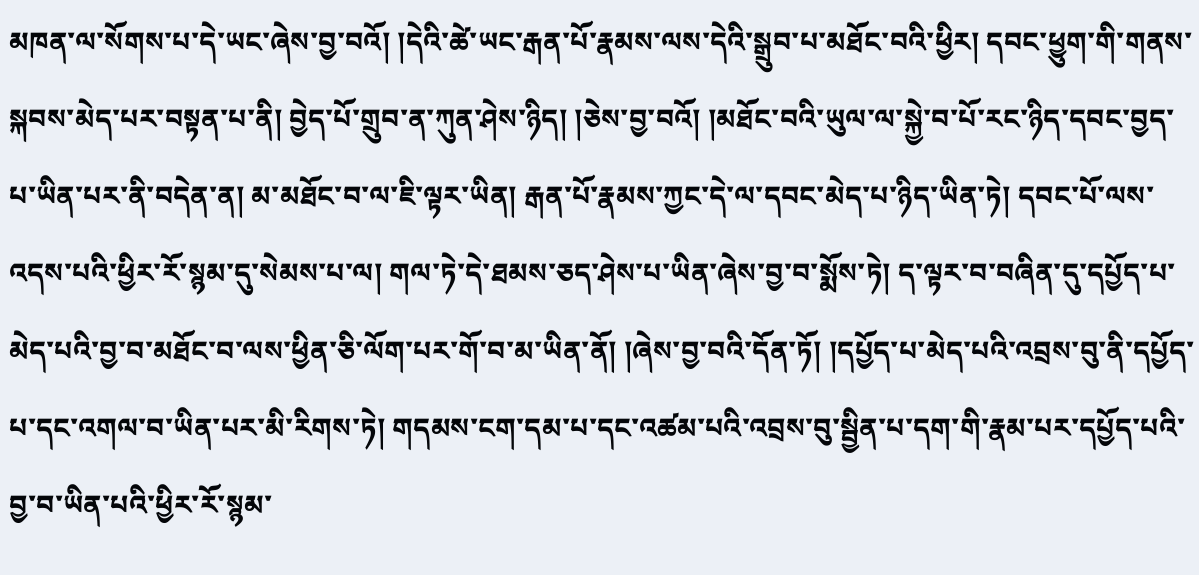མཁན་ལ་སོགས་པ་དེ་ཡང་ཞེས་བྱ་བའོ། །དེའི་ཚེ་ཡང་རྒན་པོ་རྣམས་ལས་དེའི་སྒྲུབ་པ་མཐོང་བའི་ཕྱིར། དབང་ཕྱུག་གི་གནས་སྐབས་མེད་པར་བསྟན་པ་ནི། བྱེད་པོ་གྲུབ་ན་ཀུན་ཤེས་ཉིད། །ཅེས་བྱ་བའོ། །མཐོང་བའི་ཡུལ་ལ་སྐྱེ་བ་པོ་རང་ཉིད་དབང་བྱད་པ་ཡིན་པར་ནི་བདེན་ན། མ་མཐོང་བ་ལ་ཇི་ལྟར་ཡིན། རྒན་པོ་རྣམས་ཀྱང་དེ་ལ་དབང་མེད་པ་ཉིད་ཡིན་ཏེ། དབང་པོ་ལས་འདས་པའི་ཕྱིར་རོ་སྙམ་དུ་སེམས་པ་ལ། གལ་ཏེ་དེ་ཐམས་ཅད་ཤེས་པ་ཡིན་ཞེས་བྱ་བ་སྨོས་ཏེ། ད་ལྟར་བ་བཞིན་དུ་དཔྱོད་པ་མེད་པའི་བྱ་བ་མཐོང་བ་ལས་ཕྱིན་ཅི་ལོག་པར་གོ་བ་མ་ཡིན་ནོ། །ཞེས་བྱ་བའི་དོན་ཏོ། །དཔྱོད་པ་མེད་པའི་འབྲས་བུ་ནི་དཔྱོད་པ་དང་འགལ་བ་ཡིན་པར་མི་རིགས་ཏེ། གདམས་ངག་དམ་པ་དང་འཚམ་པའི་འབྲས་བུ་སྦྱིན་པ་དག་གི་རྣམ་པར་དཔྱོད་པའི་བྱ་བ་ཡིན་པའི་ཕྱིར་རོ་སྙམ་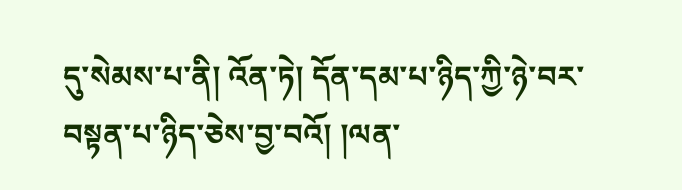དུ་སེམས་པ་ནི། འོན་ཏེ། དོན་དམ་པ་ཉིད་ཀྱི་ཉེ་བར་བསྟན་པ་ཉིད་ཅེས་བྱ་བའོ། །ལན་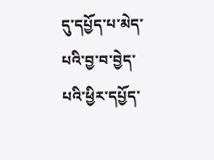དུ་དཔྱོད་པ་མེད་པའི་བྱ་བ་བྱེད་པའི་ཕྱིར་དཔྱོད་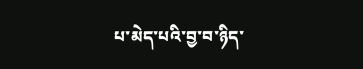པ་མེད་པའི་བྱ་བ་ཉིད་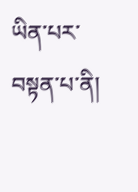ཡིན་པར་བསྟན་པ་ནི།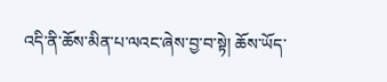འདི་ནི་ཆོས་མིན་པ་ལའང་ཞེས་བྱ་བ་སྟེ། ཆོས་ཡོད་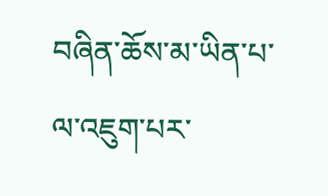བཞིན་ཆོས་མ་ཡིན་པ་ལ་འཇུག་པར་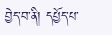བྱེད་བ་ནི། དཔྱོད་པ་